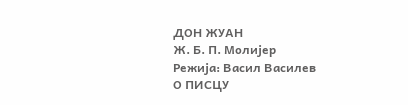ДОН ЖУАН
Ж. Б. П. Молијер
Режија: Васил Василев
О ПИСЦУ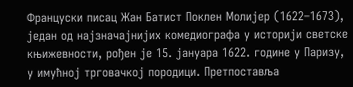Француски писац Жан Батист Поклен Молијер (1622–1673), један од најзначајнијих комедиографа у историји светске књижевности, рођен је 15. јануара 1622. године у Паризу, у имућној трговачкој породици. Претпоставља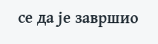се да је завршио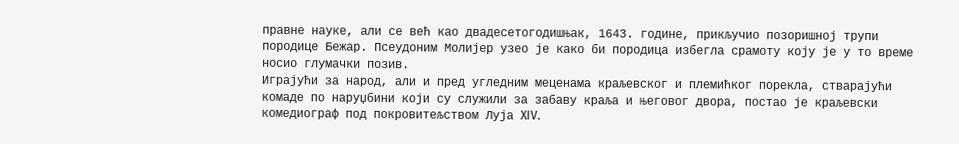правне науке, али се већ као двадесетогодишњак, 1643. године, прикључио позоришној трупи породице Бежар. Псеудоним Молијер узео је како би породица избегла срамоту коју је у то време носио глумачки позив.
Играјући за народ, али и пред угледним меценама краљевског и племићког порекла, стварајући комаде по наруџбини који су служили за забаву краља и његовог двора, постао је краљевски комедиограф под покровитељством Луја XIV.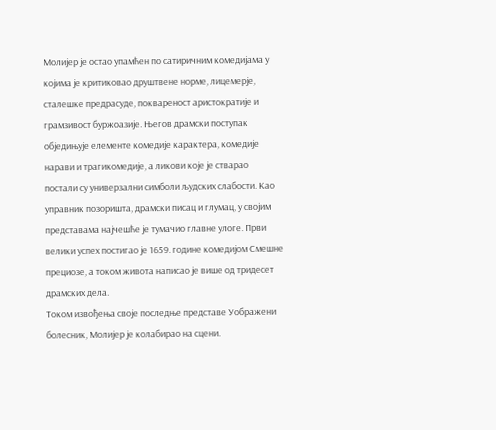Молијер је остао упамћен по сатиричним комедијама у којима је критиковао друштвене норме, лицемерје, сталешке предрасуде, поквареност аристократије и грамзивост буржоазије. Његов драмски поступак обједињује елементе комедије карактера, комедије нарави и трагикомедије, а ликови које је стварао постали су универзални симболи људских слабости. Као управник позоришта, драмски писац и глумац, у својим представама најчешће је тумачио главне улоге. Први велики успех постигао је 1659. године комедијом Смешне прециозе, а током живота написао је више од тридесет драмских дела.
Током извођења своје последње представе Уображени болесник, Молијер је колабирао на сцени.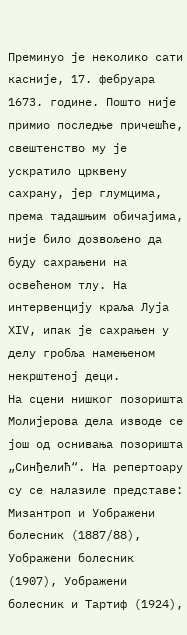Преминуо је неколико сати касније, 17. фебруара 1673. године. Пошто није примио последње причешће, свештенство му је ускратило црквену сахрану, јер глумцима, према тадашњим обичајима, није било дозвољено да буду сахрањени на освећеном тлу. На интервенцију краља Луја XIV, ипак је сахрањен у делу гробља намењеном некрштеној деци.
На сцени нишког позоришта Молијерова дела изводе се још од оснивања позоришта „Синђелић“. На репертоару су се налазиле представе: Мизантроп и Уображени болесник (1887/88), Уображени болесник (1907), Уображени болесник и Тартиф (1924),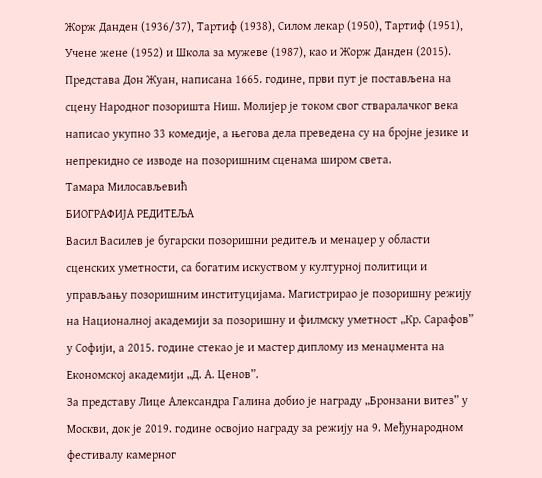Жорж Данден (1936/37), Тартиф (1938), Силом лекар (1950), Тартиф (1951), Учене жене (1952) и Школа за мужеве (1987), као и Жорж Данден (2015).
Представа Дон Жуан, написана 1665. године, први пут је постављена на сцену Народног позоришта Ниш. Молијер је током свог стваралачког века написао укупно 33 комедије, а његова дела преведена су на бројне језике и непрекидно се изводе на позоришним сценама широм света.
Тамара Милосављевић
БИОГРАФИЈА РЕДИТЕЉА
Васил Василев је бугарски позоришни редитељ и менаџер у области сценских уметности, са богатим искуством у културној политици и управљању позоришним институцијама. Магистрирао је позоришну режију на Националној академији за позоришну и филмску уметност „Кр. Сарафов” у Софији, а 2015. године стекао је и мастер диплому из менаџмента на Економској академији „Д. А. Ценов”.
За представу Лице Александра Галина добио је награду „Бронзани витез” у Москви, док је 2019. године освојио награду за режију на 9. Међународном фестивалу камерног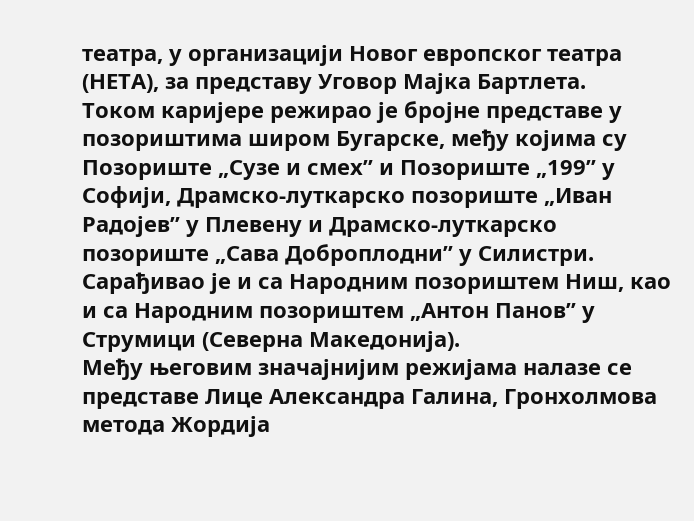театра, у организацији Новог европског театра (НЕТА), за представу Уговор Мајка Бартлета.
Током каријере режирао је бројне представе у позориштима широм Бугарске, међу којима су Позориште „Сузе и смех” и Позориште „199” у Софији, Драмско-луткарско позориште „Иван Радојев” у Плевену и Драмско-луткарско позориште „Сава Доброплодни” у Силистри. Сарађивао је и са Народним позориштем Ниш, као и са Народним позориштем „Антон Панов” у Струмици (Северна Македонија).
Међу његовим значајнијим режијама налазе се представе Лице Александра Галина, Гронхолмова метода Жордија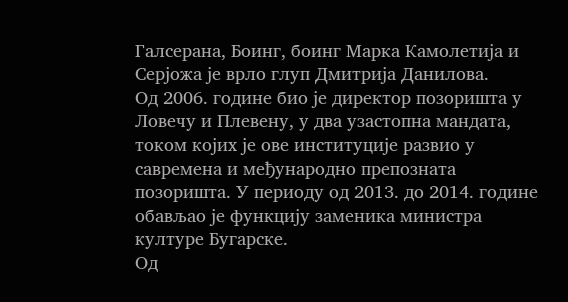Галсерана, Боинг, боинг Марка Камолетија и Серјожа је врло глуп Дмитрија Данилова.
Од 2006. године био је директор позоришта у Ловечу и Плевену, у два узастопна мандата, током којих је ове институције развио у савремена и међународно препозната позоришта. У периоду од 2013. до 2014. године обављао је функцију заменика министра културе Бугарске.
Од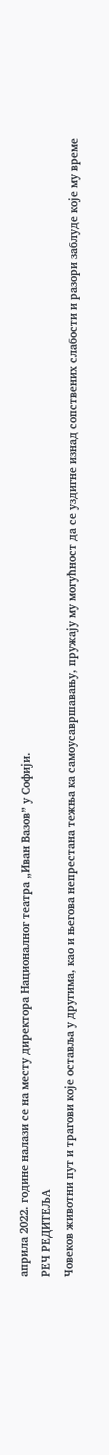априла 2022. године налази се на месту директора Националног театра „Иван Вазов” у Софији.
РЕЧ РЕДИТЕЉА
Човеков животни пут и трагови које оставља у другима, као и његова непрестана тежња ка самоусавршавању, пружају му могућност да се уздигне изнад сопствених слабости и разори заблуде које му време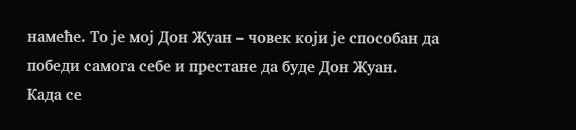намеће. То је мој Дон Жуан – човек који је способан да победи самога себе и престане да буде Дон Жуан.
Када се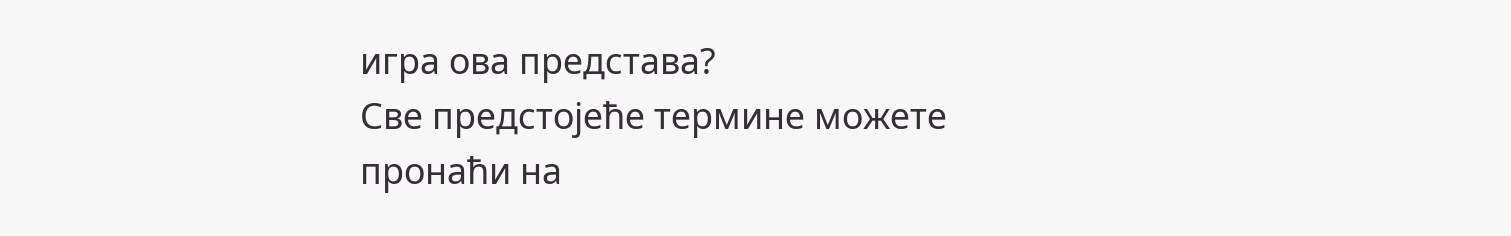игра ова представа?
Све предстојеће термине можете пронаћи на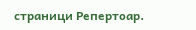страници Репертоар.